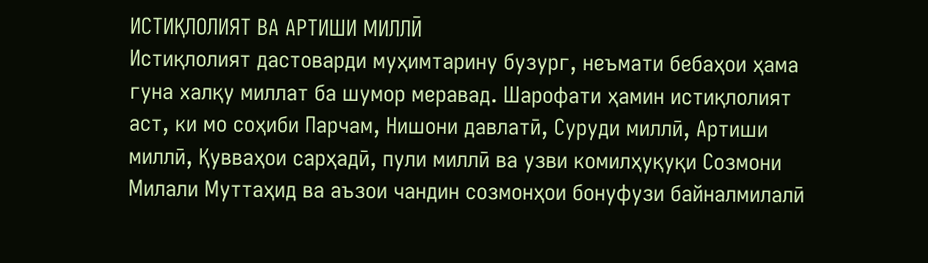ИСТИҚЛОЛИЯТ ВА АРТИШИ МИЛЛӢ
Истиқлолият дастоварди муҳимтарину бузург, неъмати бебаҳои ҳама гуна халқу миллат ба шумор меравад. Шарофати ҳамин истиқлолият аст, ки мо соҳиби Парчам, Нишони давлатӣ, Суруди миллӣ, Артиши миллӣ, Қувваҳои сарҳадӣ, пули миллӣ ва узви комилҳуқуқи Созмони Милали Муттаҳид ва аъзои чандин созмонҳои бонуфузи байналмилалӣ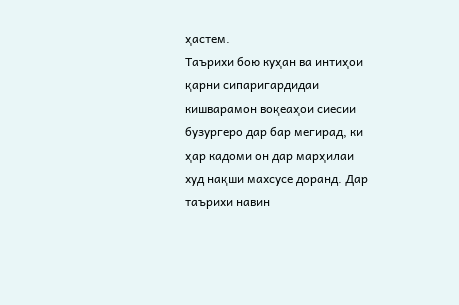ҳастем.
Таърихи бою куҳан ва интиҳои қарни сипаригардидаи кишварамон воқеаҳои сиесии бузургеро дар бар мегирад, ки ҳар кадоми он дар марҳилаи худ нақши махсусе доранд. Дар таърихи навин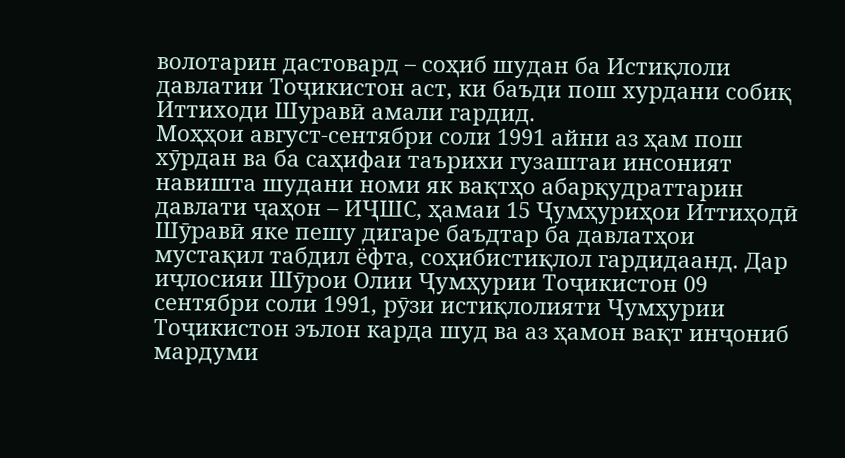волотарин дастовард – соҳиб шудан ба Истиқлоли давлатии Тоҷикистон аст, ки баъди пош хурдани собиқ Иттиходи Шуравӣ амали гардид.
Моҳҳои август-сентябри соли 1991 айни аз ҳам пош хӯрдан ва ба саҳифаи таърихи гузаштаи инсоният навишта шудани номи як вақтҳо абарқудраттарин давлати ҷаҳон – ИҶШС, ҳамаи 15 Ҷумҳуриҳои Иттиҳодӣ Шӯравӣ яке пешу дигаре баъдтар ба давлатҳои мустақил табдил ёфта, соҳибистиқлол гардидаанд. Дар иҷлосияи Шӯрои Олии Ҷумҳурии Тоҷикистон 09 сентябри соли 1991, рӯзи истиқлолияти Ҷумҳурии Тоҷикистон эълон карда шуд ва аз ҳамон вақт инҷониб мардуми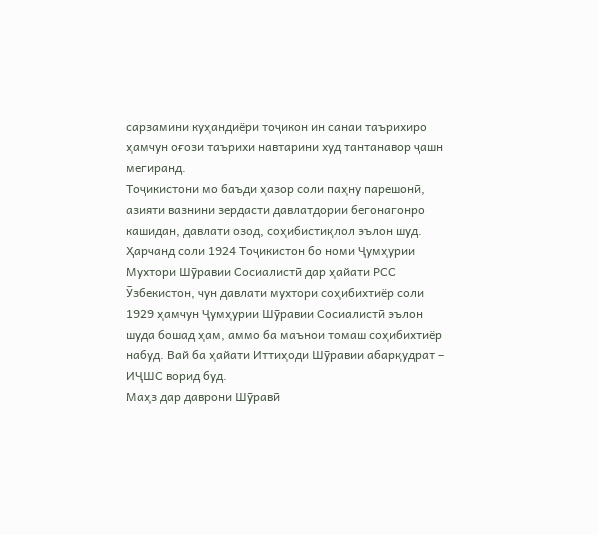сарзамини куҳандиёри тоҷикон ин санаи таърихиро ҳамчун оғози таърихи навтарини худ тантанавор ҷашн мегиранд.
Тоҷикистони мо баъди ҳазор соли паҳну парешонӣ, азияти вазнини зердасти давлатдории бегонагонро кашидан, давлати озод, соҳибистиқлол эълон шуд. Ҳарчанд соли 1924 Тоҷикистон бо номи Ҷумҳурии Мухтори Шӯравии Сосиалистӣ дар ҳайати РСС Ӯзбекистон, чун давлати мухтори соҳибихтиёр соли 1929 ҳамчун Ҷумҳурии Шӯравии Сосиалистӣ эълон шуда бошад ҳам, аммо ба маънои томаш соҳибихтиёр набуд. Вай ба ҳайати Иттиҳоди Шӯравии абарқудрат – ИҶШС ворид буд.
Маҳз дар даврони Шӯравӣ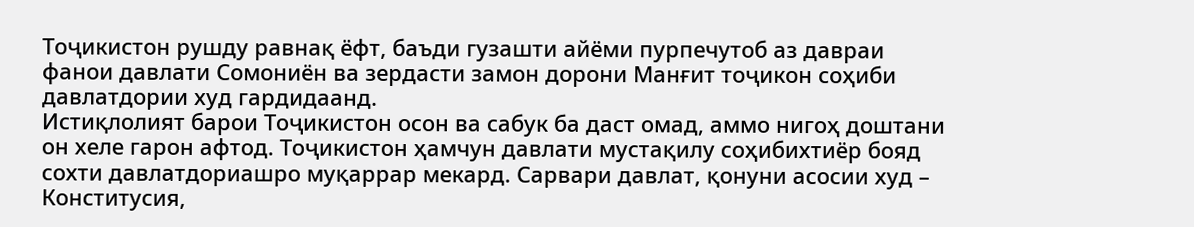Тоҷикистон рушду равнақ ёфт, баъди гузашти айёми пурпечутоб аз давраи фанои давлати Сомониён ва зердасти замон дорони Манғит тоҷикон соҳиби давлатдории худ гардидаанд.
Истиқлолият барои Тоҷикистон осон ва сабук ба даст омад, аммо нигоҳ доштани он хеле гарон афтод. Тоҷикистон ҳамчун давлати мустақилу соҳибихтиёр бояд сохти давлатдориашро муқаррар мекард. Сарвари давлат, қонуни асосии худ – Конститусия,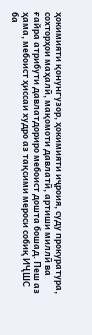ҳокимияти қонунгузор, ҳокимияти иҷроия, суду прокуратура, сохторҳои маҳалӣ, мақомоти давлатӣ, артиши миллӣ ва ғайра атрибути давлатдориро мебоист дошта бошад. Пеш аз ҳама, мебоист ҳиссаи худро аз тақсими мероси собиқ ИҶШС ба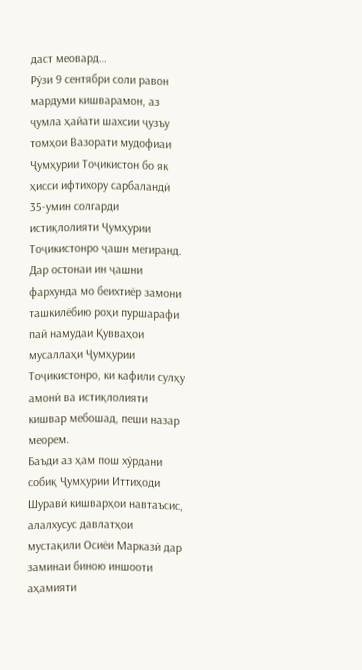даст меовард…
Рӯзи 9 сентябри соли равон мардуми кишварамон, аз ҷумла ҳайати шахсии ҷузъу томҳои Вазорати мудофиаи Ҷумҳурии Тоҷикистон бо як ҳисси ифтихору сарбаландӣ 35-умин солгарди истиқлолияти Ҷумҳурии Тоҷикистонро ҷашн мегиранд. Дар остонаи ин ҷашни фархунда мо беихтиёр замони ташкилёбию роҳи пуршарафи пай намудаи Қувваҳои мусаллаҳи Ҷумҳурии Тоҷикистонро, ки кафили сулҳу амонӣ ва истиқлолияти кишвар мебошад, пеши назар меорем.
Баъди аз ҳам пош хӯрдани собиқ Ҷумҳурии Иттиҳоди Шуравӣ кишварҳои навтаъсис, алалхусус давлатҳои мустақили Осиёи Марказӣ дар заминаи биною иншооти аҳамияти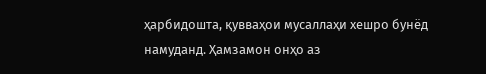ҳарбидошта, қувваҳои мусаллаҳи хешро бунёд намуданд. Ҳамзамон онҳо аз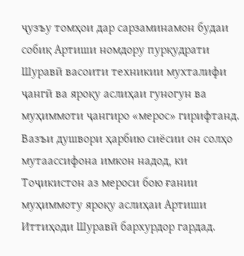ҷузъу томҳои дар сарзаминамон будаи собиқ Артиши номдору пурқудрати Шуравӣ васоити техникии мухталифи ҷангӣ ва яроқу аслиҳаи гуногун ва муҳиммоти ҷангиро «мерос» гирифтанд.
Вазъи душвори ҳарбию сиёсии он солҳо мутаассифона имкон надод, ки Тоҷикистон аз мероси бою ғании муҳиммоту яроқу аслиҳаи Артиши Иттиҳоди Шуравӣ бархурдор гардад.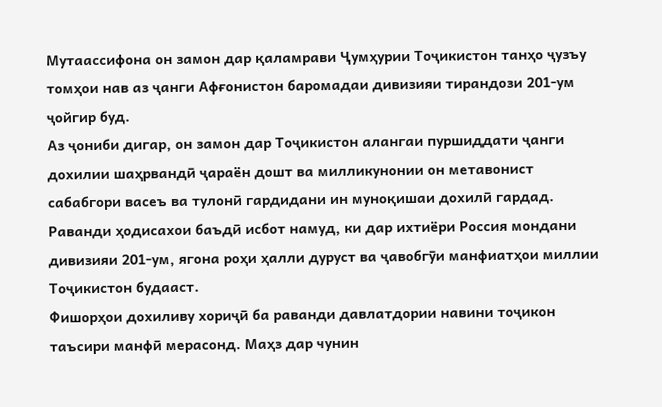Мутаассифона он замон дар қаламрави Ҷумҳурии Тоҷикистон танҳо ҷузъу томҳои нав аз ҷанги Афғонистон баромадаи дивизияи тирандози 201-ум ҷойгир буд.
Аз ҷониби дигар, он замон дар Тоҷикистон алангаи пуршиддати ҷанги дохилии шаҳрвандӣ ҷараён дошт ва милликунонии он метавонист сабабгори васеъ ва тулонӣ гардидани ин муноқишаи дохилӣ гардад. Раванди ҳодисахои баъдӣ исбот намуд, ки дар ихтиёри Россия мондани дивизияи 201-ум, ягона роҳи ҳалли дуруст ва ҷавобгӯи манфиатҳои миллии Тоҷикистон будааст.
Фишорҳои дохиливу хориҷӣ ба раванди давлатдории навини тоҷикон таъсири манфӣ мерасонд. Маҳз дар чунин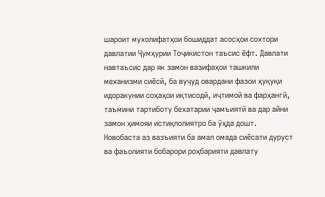шароит мухолифатҳои бошиддат асосҳои сохтори давлатии Ҷумҳурии Тоҷикистон таъсис ёфт. Давлати навтаъсис дар як замон вазифаҳои ташкили механизми сиёсӣ, ба вуҷуд овардани фазои ҳуқуқи идоракунии соҳаҳои иқтисодӣ, иҷтимоӣ ва фарҳангӣ, таъмини тартиботу бехатарии ҷамъиятӣ ва дар айни замон ҳимояи истиқлолиятро ба ӯҳда дошт.
Новобаста аз вазъияти ба амал омада сиёсати дуруст ва фаъолияти бобарори роҳбарияти давлату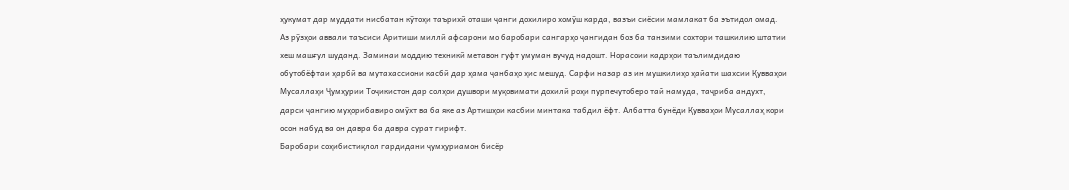ҳукумат дар муддати нисбатан кӯтоҳи таърихӣ оташи ҷанги дохилиро хомӯш карда, вазъи сиёсии мамлакат ба эътидол омад.
Аз рӯзҳои аввали таъсиси Аритиши миллӣ афсарони мо баробари сангарҳо ҷангидан боз ба танзими сохтори ташкилию штатии хеш машғул шуданд. Заминаи моддию техникӣ метавон гуфт умуман вучуд надошт. Норасоии кадрҳои таълимдидаю обутобёфтаи ҳарбӣ ва мутахассиони касбӣ дар ҳама ҷанбаҳо ҳис мешуд. Сарфи назар аз ин мушкилиҳо ҳайати шахсии Қувваҳои Мусаллаҳи Ҷумҳурии Тоҷикистон дар солҳои душвори муқовимати дохилӣ роҳи пурпечутоберо тай намуда, таҷриба андухт, дарси ҷангию муҳорибавиро омӯхт ва ба яке аз Артишҳои касбии минтака табдил ёфт. Албатта бунёди Қувваҳои Мусаллаҳ кори осон набуд ва он давра ба давра сурат гирифт.
Баробари соҳибистиқлол гардидани ҷумҳуриамон бисёр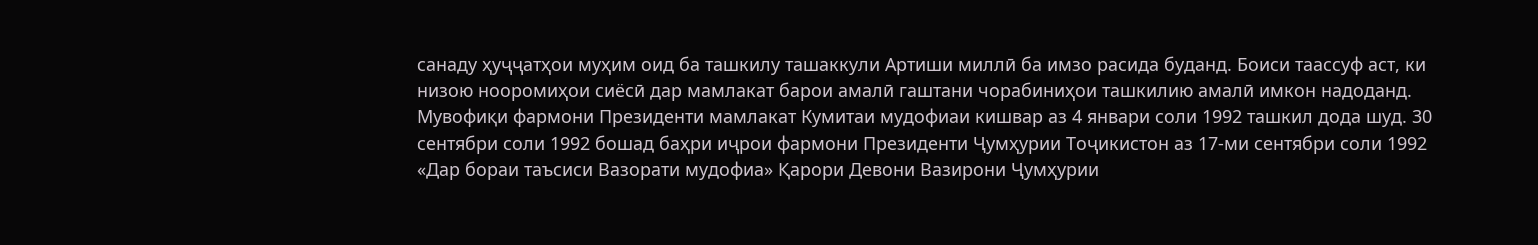санаду ҳуҷҷатҳои муҳим оид ба ташкилу ташаккули Артиши миллӣ ба имзо расида буданд. Боиси таассуф аст, ки низою нооромиҳои сиёсӣ дар мамлакат барои амалӣ гаштани чорабиниҳои ташкилию амалӣ имкон надоданд.
Мувофиқи фармони Президенти мамлакат Кумитаи мудофиаи кишвар аз 4 январи соли 1992 ташкил дода шуд. 30 сентябри соли 1992 бошад баҳри иҷрои фармони Президенти Ҷумҳурии Тоҷикистон аз 17-ми сентябри соли 1992 «Дар бораи таъсиси Вазорати мудофиа» Қарори Девони Вазирони Ҷумҳурии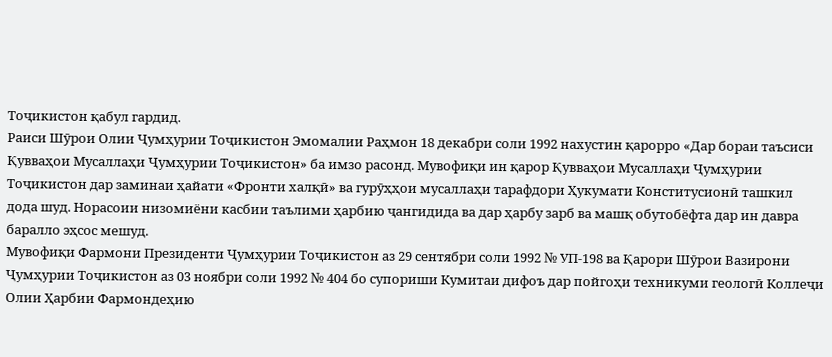Тоҷикистон қабул гардид.
Раиси Шӯрои Олии Ҷумҳурии Тоҷикистон Эмомалии Раҳмон 18 декабри соли 1992 нахустин қарорро «Дар бораи таъсиси Қувваҳои Мусаллаҳи Ҷумҳурии Тоҷикистон» ба имзо расонд. Мувофиқи ин қарор Қувваҳои Мусаллаҳи Ҷумҳурии
Тоҷикистон дар заминаи ҳайати «Фронти халқӣ» ва гурӯҳҳои мусаллаҳи тарафдори Ҳукумати Конститусионӣ ташкил дода шуд. Норасоии низомиёни касбии таълими ҳарбию ҷангидида ва дар ҳарбу зарб ва машқ обутобёфта дар ин давра баралло эҳсос мешуд.
Мувофиқи Фармони Президенти Ҷумҳурии Тоҷикистон аз 29 сентябри соли 1992 № УП-198 ва Қарори Шӯрои Вазирони Ҷумҳурии Тоҷикистон аз 03 ноябри соли 1992 № 404 бо супориши Кумитаи дифоъ дар пойгоҳи техникуми геологӣ Коллеҷи Олии Ҳарбии Фармондеҳию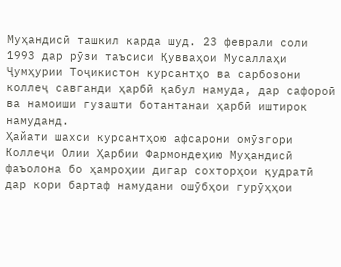Муҳандисӣ ташкил карда шуд. 23 феврали соли 1993 дар рӯзи таъсиси Қувваҳои Мусаллаҳи Ҷумҳурии Тоҷикистон курсантҳо ва сарбозони коллеҷ савганди ҳарбӣ қабул намуда, дар сафороӣ ва намоиши гузашти ботантанаи ҳарбӣ иштирок намуданд.
Ҳайати шахси курсантҳою афсарони омӯзгори Коллеҷи Олии Ҳарбии Фармондеҳию Муҳандисӣ фаъолона бо ҳамроҳии дигар сохторҳои қудратӣ дар кори бартаф намудани ошӯбҳои гурӯҳҳои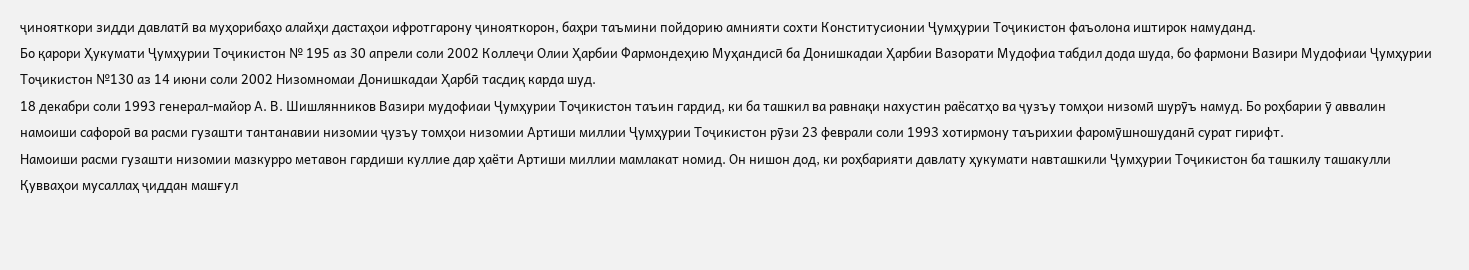ҷинояткори зидди давлатӣ ва муҳорибаҳо алайҳи дастаҳои ифротгарону ҷинояткорон, баҳри таъмини пойдорию амнияти сохти Конститусионии Ҷумҳурии Тоҷикистон фаъолона иштирок намуданд.
Бо қарори Ҳукумати Ҷумҳурии Тоҷикистон № 195 аз 30 апрели соли 2002 Коллеҷи Олии Ҳарбии Фармондеҳию Муҳандисӣ ба Донишкадаи Ҳарбии Вазорати Мудофиа табдил дода шуда, бо фармони Вазири Мудофиаи Ҷумҳурии Тоҷикистон №130 аз 14 июни соли 2002 Низомномаи Донишкадаи Ҳарбӣ тасдиқ карда шуд.
18 декабри соли 1993 генерал-майор А. В. Шишлянников Вазири мудофиаи Ҷумҳурии Тоҷикистон таъин гардид, ки ба ташкил ва равнақи нахустин раёсатҳо ва ҷузъу томҳои низомӣ шурӯъ намуд. Бо роҳбарии ӯ аввалин намоиши сафороӣ ва расми гузашти тантанавии низомии ҷузъу томҳои низомии Артиши миллии Ҷумҳурии Тоҷикистон рӯзи 23 феврали соли 1993 хотирмону таърихии фаромӯшношуданӣ сурат гирифт.
Намоиши расми гузашти низомии мазкурро метавон гардиши куллие дар ҳаёти Артиши миллии мамлакат номид. Он нишон дод, ки роҳбарияти давлату ҳукумати навташкили Ҷумҳурии Тоҷикистон ба ташкилу ташакулли Қувваҳои мусаллаҳ ҷиддан машғул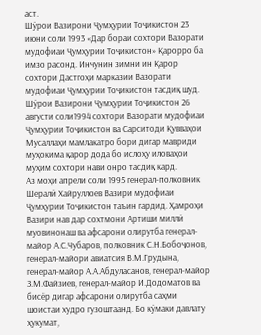аст.
Шӯрои Вазирони Ҷумҳурии Тоҷикистон 23 июни соли 1993 «Дар бораи сохтори Вазорати мудофиаи Ҷумҳурии Тоҷикистон» Қарорро ба имзо расонд. Инчунин зимни ин Қарор сохтори Дастгоҳи марказии Вазорати мудофиаи Ҷумҳурии Тоҷикистон тасдиқ шуд. Шӯрои Вазирони Ҷумҳурии Тоҷикистон 26 августи соли1994 сохтори Вазорати мудофиаи Ҷумҳурии Тоҷикистон ва Сарситоди Қувваҳои Мусаллаҳи мамлакатро бори дигар мавриди муҳокима қарор дода бо ислоҳу иловаҳои муҳим сохтори нави онро тасдиқ кард.
Аз моҳи апрели соли 1995 генерал-полковник Шералӣ Хайруллоев Вазири мудофиаи Ҷумҳурии Тоҷикистон таъин гардид. Ҳамроҳи Вазири нав дар сохтмони Артиши миллӣ муовинонаш ва афсарони олирутба генерал-майор А.С.Чубаров, полковник С.Н.Бобоҷонов, генерал-майори авиатсия В.М.Грудына, генерал-майор А.А.Абдуласанов, генерал-майор З.М.Файзиев, генерал-майор И.Додоматов ва бисёр дигар афсарони олирутба саҳми шоистаи худро гузоштаанд. Бо кӯмаки давлату ҳукумат,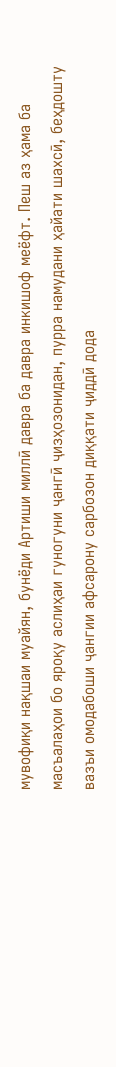мувофиқи нақшаи муайян, бунёди Артиши миллӣ давра ба давра инкишоф меёфт. Пеш аз ҳама ба масъалаҳои бо яроқу аслиҳаи гуногуни ҷангӣ ҷизҳозонидан, пурра намудани ҳайати шахсӣ, беҳдошту вазъи омодабоши ҷангии афсарону сарбозон диққати ҷиддӣ дода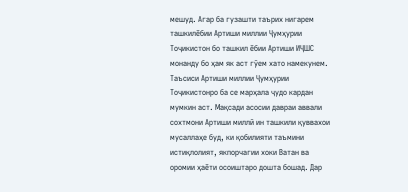мешуд. Агар ба гузашти таърих нигарем ташкилёбии Артиши миллии Ҷумҳурии Тоҷикистон бо ташкил ёбии Артиши ИҶШС монанду бо ҳам як аст гӯем хато намекунем.
Таъсиси Артиши миллии Ҷумҳурии Тоҷикистонро ба се марҳала ҷудо кардан мумкин аст. Мақсади асосии давраи аввали сохтмони Артиши миллӣ ин ташкили қуввахои мусаллаҳе буд, ки қобилияти таъмини истиқлолият, якпорчагии хоки Ватан ва оромии ҳаёти осоиштаро дошта бошад. Дар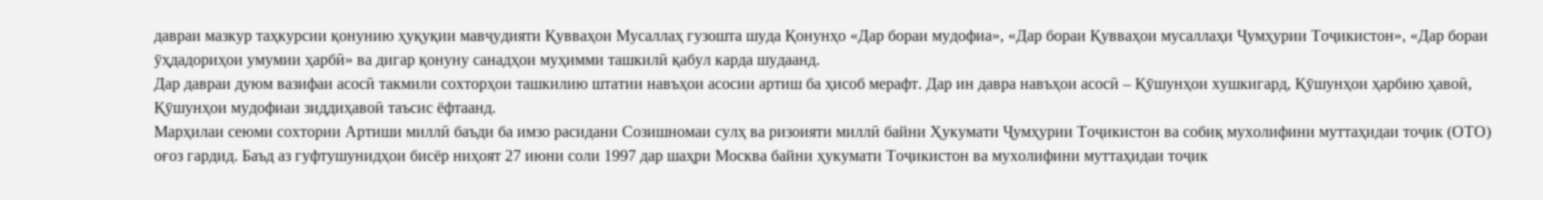давраи мазкур таҳкурсии қонунию ҳуқуқии мавҷудияти Қувваҳои Мусаллаҳ гузошта шуда Қонунҳо «Дар бораи мудофиа», «Дар бораи Қувваҳои мусаллаҳи Ҷумҳурии Тоҷикистон», «Дар бораи ӯҳдадориҳои умумии ҳарбӣ» ва дигар қонуну санадҳои муҳимми ташкилӣ қабул карда шудаанд.
Дар давраи дуюм вазифаи асосӣ такмили сохторҳои ташкилию штатии навъҳои асосии артиш ба ҳисоб мерафт. Дар ин давра навъҳои асосӣ – Қӯшунҳои хушкигард, Қӯшунҳои ҳарбию ҳавоӣ, Қӯшунҳои мудофиаи зиддиҳавоӣ таъсис ёфтаанд.
Марҳилаи сеюми сохтории Артиши миллӣ баъди ба имзо расидани Созишномаи сулҳ ва ризоияти миллӣ байни Ҳукумати Ҷумҳурии Тоҷикистон ва собиқ мухолифини муттаҳидаи тоҷик (ОТО) оғоз гардид. Баъд аз гуфтушунидҳои бисёр ниҳоят 27 июни соли 1997 дар шаҳри Москва байни ҳукумати Тоҷикистон ва мухолифини муттаҳидаи тоҷик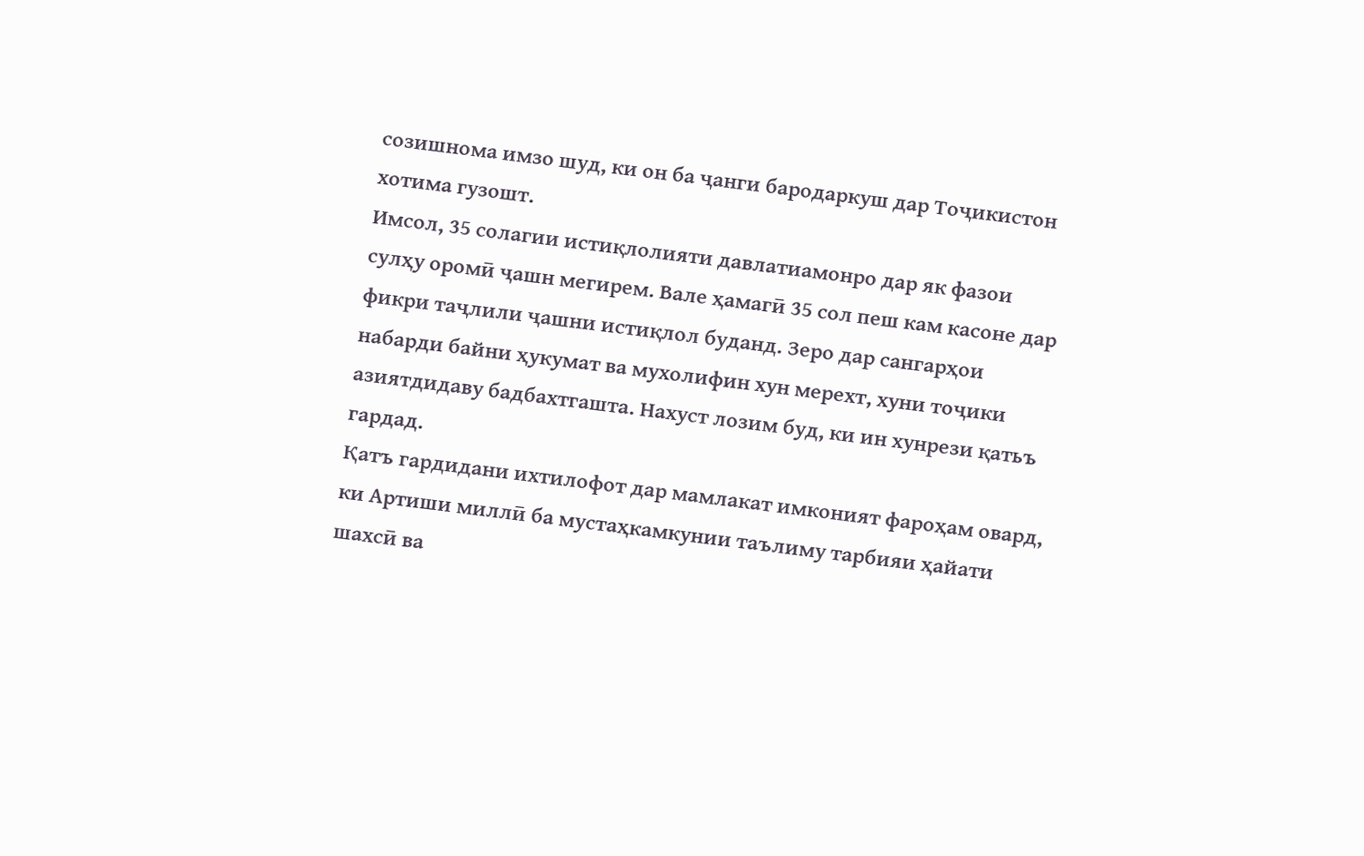созишнома имзо шуд, ки он ба ҷанги бародаркуш дар Тоҷикистон хотима гузошт.
Имсол, 35 солагии истиқлолияти давлатиамонро дар як фазои сулҳу оромӣ ҷашн мегирем. Вале ҳамагӣ 35 сол пеш кам касоне дар фикри таҷлили ҷашни истиқлол буданд. Зеро дар сангарҳои набарди байни ҳукумат ва мухолифин хун мерехт, хуни тоҷики азиятдидаву бадбахтгашта. Нахуст лозим буд, ки ин хунрези қатьъ гардад.
Қатъ гардидани ихтилофот дар мамлакат имконият фароҳам овард, ки Артиши миллӣ ба мустаҳкамкунии таълиму тарбияи ҳайати шахсӣ ва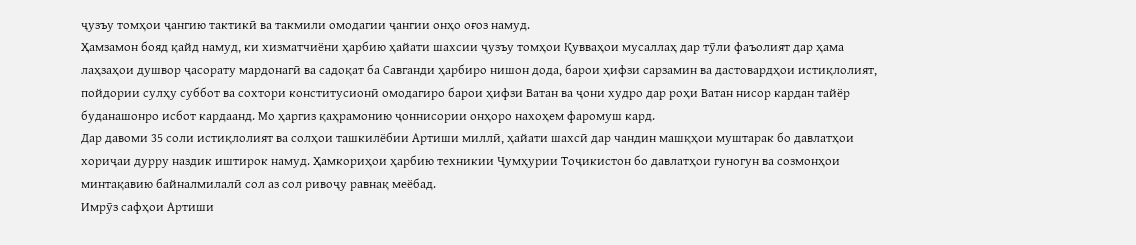ҷузъу томҳои ҷангию тактикӣ ва такмили омодагии ҷангии онҳо оғоз намуд.
Ҳамзамон бояд қайд намуд, ки хизматчиёни ҳарбию ҳайати шахсии ҷузъу томҳои Қувваҳои мусаллаҳ дар тӯли фаъолият дар ҳама лаҳзаҳои душвор ҷасорату мардонагӣ ва садоқат ба Савганди ҳарбиро нишон дода, барои ҳифзи сарзамин ва дастовардҳои истиқлолият, пойдории сулҳу суббот ва сохтори конститусионӣ омодагиро барои ҳифзи Ватан ва ҷони худро дар роҳи Ватан нисор кардан тайёр буданашонро исбот кардаанд. Мо ҳаргиз қаҳрамонию ҷоннисории онҳоро нахоҳем фаромуш кард.
Дар давоми 35 соли истиқлолият ва солҳои ташкилёбии Артиши миллӣ, ҳайати шахсӣ дар чандин машқҳои муштарак бо давлатҳои хориҷаи дурру наздик иштирок намуд. Ҳамкориҳои ҳарбию техникии Ҷумҳурии Тоҷикистон бо давлатҳои гуногун ва созмонҳои минтақавию байналмилалӣ сол аз сол ривоҷу равнақ меёбад.
Имрӯз сафҳои Артиши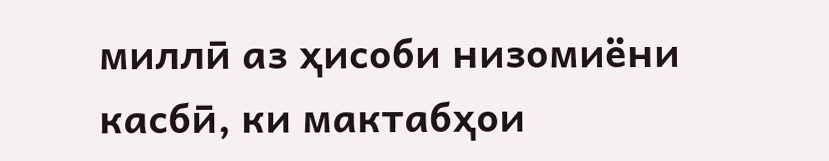миллӣ аз ҳисоби низомиёни касбӣ, ки мактабҳои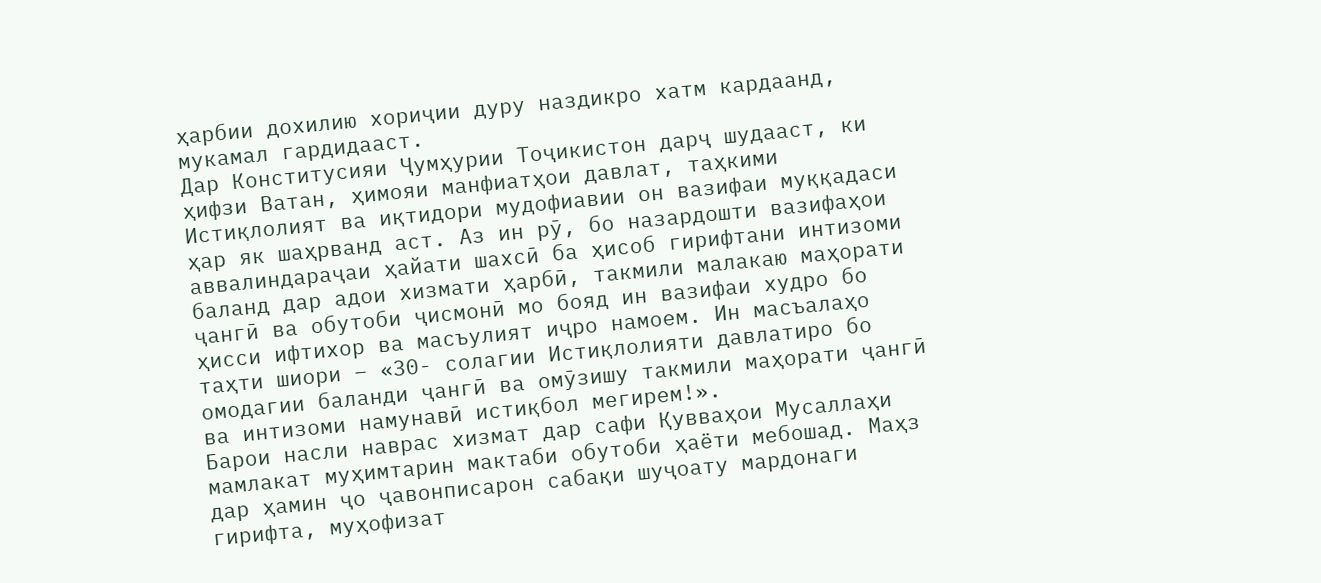ҳарбии дохилию хориҷии дуру наздикро хатм кардаанд, мукамал гардидааст.
Дар Конститусияи Ҷумҳурии Тоҷикистон дарҷ шудааст, ки ҳифзи Ватан, ҳимояи манфиатҳои давлат, таҳкими Истиқлолият ва иқтидори мудофиавии он вазифаи муққадаси ҳар як шаҳрванд аст. Аз ин рӯ, бо назардошти вазифаҳои аввалиндараҷаи ҳайати шахсӣ ба ҳисоб гирифтани интизоми баланд дар адои хизмати ҳарбӣ, такмили малакаю маҳорати ҷангӣ ва обутоби ҷисмонӣ мо бояд ин вазифаи худро бо ҳисси ифтихор ва масъулият иҷро намоем. Ин масъалаҳо таҳти шиори – «30- солагии Истиқлолияти давлатиро бо омодагии баланди ҷангӣ ва омӯзишу такмили маҳорати ҷангӣ ва интизоми намунавӣ истиқбол мегирем!».
Барои насли наврас хизмат дар сафи Қувваҳои Мусаллаҳи мамлакат муҳимтарин мактаби обутоби ҳаёти мебошад. Маҳз дар ҳамин ҷо ҷавонписарон сабақи шуҷоату мардонаги гирифта, муҳофизат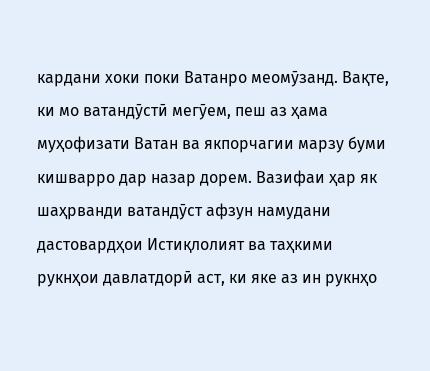кардани хоки поки Ватанро меомӯзанд. Вақте, ки мо ватандӯстӣ мегӯем, пеш аз ҳама муҳофизати Ватан ва якпорчагии марзу буми кишварро дар назар дорем. Вазифаи ҳар як шаҳрванди ватандӯст афзун намудани дастовардҳои Истиқлолият ва таҳкими рукнҳои давлатдорӣ аст, ки яке аз ин рукнҳо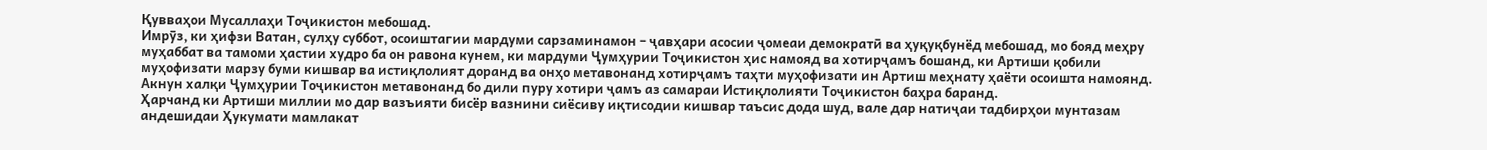Қувваҳои Мусаллаҳи Тоҷикистон мебошад.
Имрӯз, ки ҳифзи Ватан, сулҳу суббот, осоиштагии мардуми сарзаминамон – ҷавҳари асосии ҷомеаи демократӣ ва ҳуқуқбунёд мебошад, мо бояд меҳру муҳаббат ва тамоми ҳастии худро ба он равона кунем, ки мардуми Ҷумҳурии Тоҷикистон ҳис намояд ва хотирҷамъ бошанд, ки Артиши қобили муҳофизати марзу буми кишвар ва истиқлолият доранд ва онҳо метавонанд хотирҷамъ таҳти муҳофизати ин Артиш меҳнату ҳаёти осоишта намоянд. Акнун халқи Ҷумҳурии Тоҷикистон метавонанд бо дили пуру хотири ҷамъ аз самараи Истиқлолияти Тоҷикистон баҳра баранд.
Ҳарчанд ки Артиши миллии мо дар вазъияти бисёр вазнини сиёсиву иқтисодии кишвар таъсис дода шуд, вале дар натиҷаи тадбирҳои мунтазам андешидаи Ҳукумати мамлакат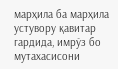марҳила ба марҳила устувору қавитар гардида, имрӯз бо мутахасисони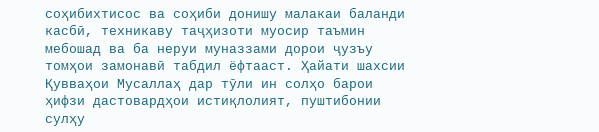соҳибихтисос ва соҳиби донишу малакаи баланди касбӣ, техникаву таҷҳизоти муосир таъмин мебошад ва ба неруи муназзами дорои ҷузъу томҳои замонавӣ табдил ёфтааст. Ҳайати шахсии Қувваҳои Мусаллаҳ дар тӯли ин солҳо барои ҳифзи дастовардҳои истиқлолият, пуштибонии сулҳу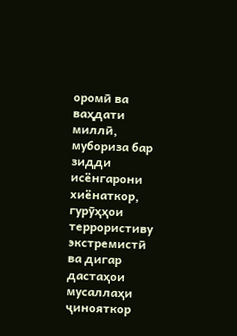оромӣ ва ваҳдати миллӣ, мубориза бар зидди исёнгарони хиёнаткор, гурӯҳҳои террористиву экстремистӣ ва дигар дастаҳои мусаллаҳи ҷинояткор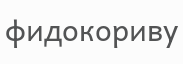фидокориву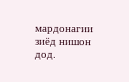мардонагии зиёд нишон дод.